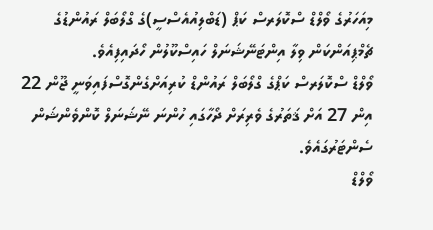މިއަހަރުގެ ވޯލްޑް ސްކޮލަރސް ކަޕް (ޑަބްލިއުއެސްސީ)ގެ ގްލޯބަލް ރައުންޑުގެ ޗެމްޕިއަންކަން ވިލާ އިންޓަނޭޝަނަލް ހައިސްކޫލުން ހޯދައިފިއެވެ.
ވޯލްޑް ސްކޮލަރސް ކަޕްގެ ގްލޯބަލް ރައުންޑް ކުރިއަށްގެންގޮސްފައިވަނީ ޖޫން 22 އިން 27 އަށް ޤަތަރުގެ ވެރިރަށް ދޯހާގައި ހުންނަ ނޭޝަނަލް ކޮންވެންޝަން ސެންޓަރުގައެވެ.
ވޯލްޑް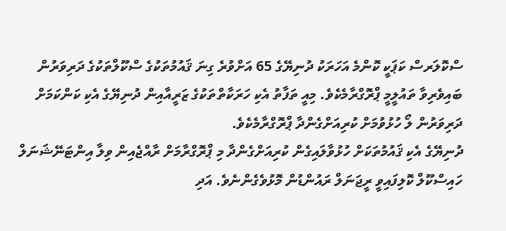ސްކޮލަރސް ކަޕަކީ ކޮންމެ އަހަރަކު ދުނިޔޭގެ 65 އަށްވުރެ ގިނަ ޤައުމުތަކުގެ ސްކޫލްތަކުގެ ދަރިވަރުން ބައިވެރިވާ ތައުލީމީ ޕްރޮގްރާމެކެވެ. މިއީ ތަފާތު އެކި ހަރަކާތްތަކުގެ ޒަރީއާއިން ދުނިޔޭގެ އެކި ކަންކަމަށް ދަރިވަރުން ލޯ ހުޅުވުމަށް ކުރިއަށްގެންދާ ޕްރޮގްރާމެކެވެ.
ދުނިޔޭގެ އެކި ޤައުމުތަކަށް ހުޅުވާލައިގެން ކުރިއަށްގެންދާ މި ޕްރޮގްރާމަށް ރާއްޖެއިން ވިލާ އިންޓަނޭޝަނަލް ހައިސްކޫލް ކޮލިފައިވީ ރީޖަނަލް ރައުންޑުން މޮޅުވެގެންނެވެ. އަދި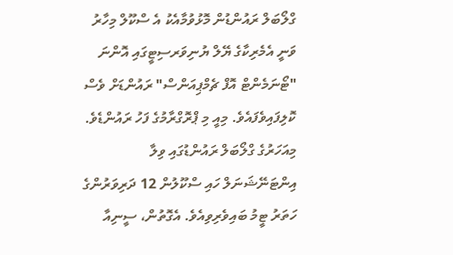ގްލޯބަލް ރައުންޑުން މޮޅުވުމާއެކު އެ ސްކޫލް މިހާރު ވަނީ އެމެރިކާގެ ޔޭލް ޔުނިވަރސިޓީގައި އޮންނަ "ޓޯނަމެންޓް އޮފް ޗެމްޕިއަންސް" ރައުންޑަށް ވެސް ކޮލިފައިވެފައެވެ. މިއީ މި ޕްރޮގްރާމުގެ ފަހު ރައުންޑެވެ.
މިއަހަރުގެ ގްލޯބަލް ރައުންޑުގައި ވިލާ އިންޓަނޭޝަނަލް ހައި ސްކޫލުން 12 ދަރިވަރުންގެ ހަތަރު ޓީމު ބައިވެރިވިއެވެ. އެގޮތުން، ސީނިއާ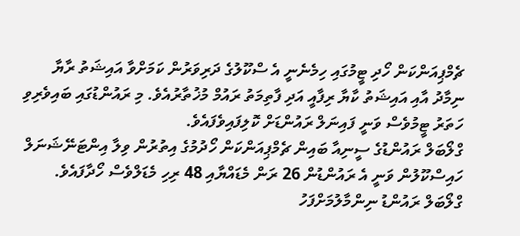ޗެމްޕިއަންކަން ހޯދި ޓީމުގައި ހިމެނެނީ އެ ސްކޫލުގެ ދަރިވަރުން ކަމަށްވާ އައިޝަތު ރާޔާ ނިމާދު އާއި އައިޝަތު ކާޔާ ރިފާއީ އަދި ފާތިމަތު ރައުމް މުޚުތާރުއެވެ. މި ރައުންޑުގައި ބައިވެރިވި ހަތަރު ޓީމުވެސް ވަނީ ފައިނަލް ރައުންޑަށް ކޮލިފައިވެފައެވެ.
ގްލޯބަލް ރައުންޑުގެ ސީނިއާ ބައިން ޗެމްޕިއަންކަން ހޯދުމުގެ އިތުރުން ވިލާ އިންޓަނޭޝަނަލް ހައިސްކޫލުން ވަނީ އެ ރައުންޑުން 26 ރަން މެޑައްޔާއި 48 ރިހި މެޑަލްވެސް ހޯދާފައެވެ.
ގްލޯބަލް ރައުންޑު ނިންމާލުމަށްފަހު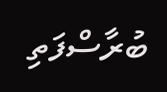ބުރާސްފަތި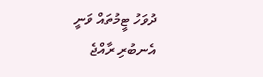ދުވަހު ޓީމުތައް ވަނީ އެނބުރި ރާއްޖެ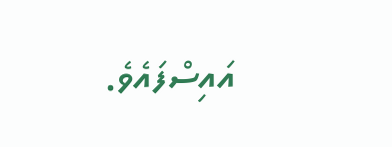އައިސްފައެވެ.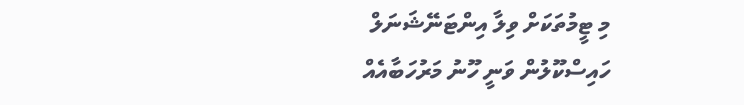މި ޓީމުތަކަށް ވިލާ އިންޓަނޭޝަނަލް ހައިސްކޫލުން ވަނީ ހޫނު މަރުހަބާއެއް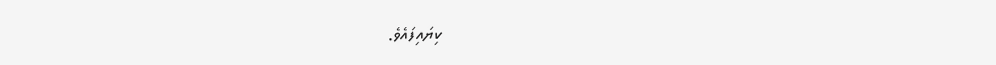ކިޔައިފައެވެ.